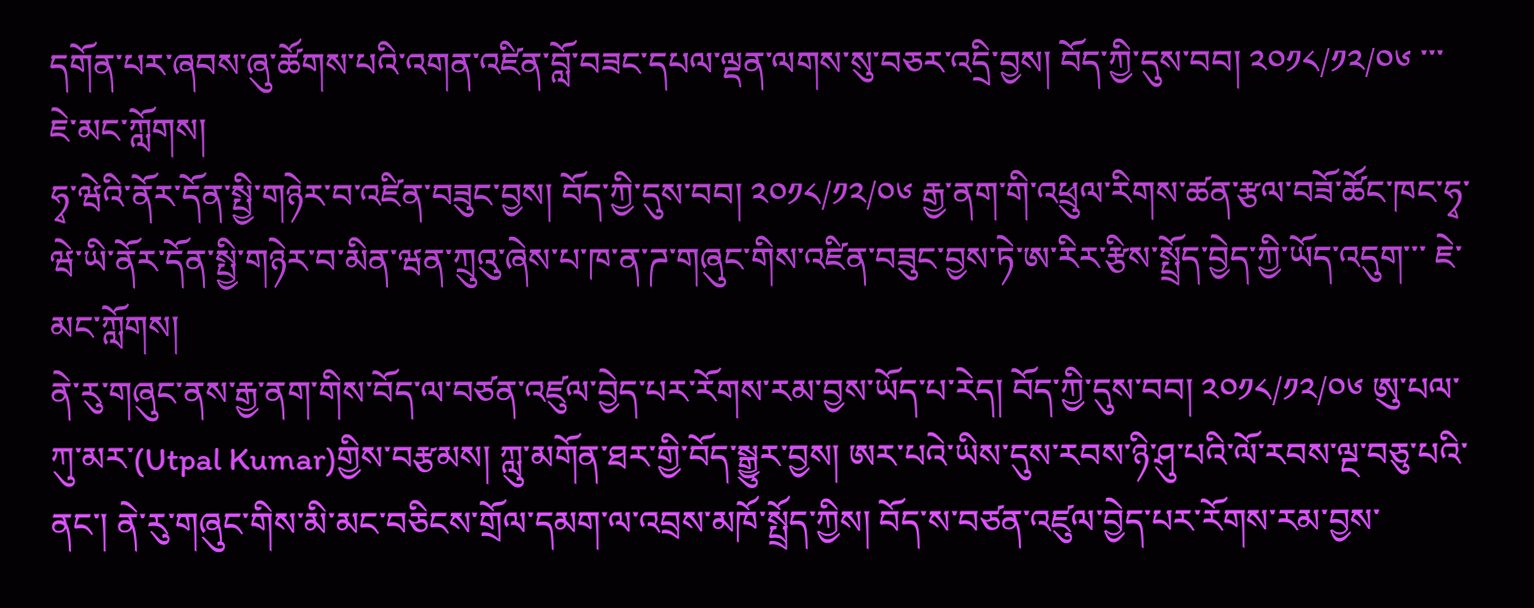དགོན་པར་ཞབས་ཞུ་ཚོགས་པའི་འགན་འཛིན་བློ་བཟང་དཔལ་ལྡན་ལགས་སུ་བཅར་འདྲི་བྱས། བོད་ཀྱི་དུས་བབ། ༢༠༡༨/༡༢/༠༦ ་་་ ཇེ་མང་ཀློགས།
ཧྭ་ཝེའི་ནོར་དོན་སྤྱི་གཉེར་བ་འཛིན་བཟུང་བྱས། བོད་ཀྱི་དུས་བབ། ༢༠༡༨/༡༢/༠༦ རྒྱ་ནག་གི་འཕྲུལ་རིགས་ཚན་རྩལ་བཟོ་ཚོང་ཁང་ཧྭ་ཝེ་ཡི་ནོར་དོན་སྤྱི་གཉེར་བ་མིན་ཝན་ཀྲུའུ་ཞེས་པ་ཁ་ན་ཌ་གཞུང་གིས་འཛིན་བཟུང་བྱས་ཏེ་ཨ་རིར་རྩིས་སྤྲོད་བྱེད་ཀྱི་ཡོད་འདུག་་་ ཇེ་མང་ཀློགས།
ནེ་རུ་གཞུང་ནས་རྒྱ་ནག་གིས་བོད་ལ་བཙན་འཛུལ་བྱེད་པར་རོགས་རམ་བྱས་ཡོད་པ་རེད། བོད་ཀྱི་དུས་བབ། ༢༠༡༨/༡༢/༠༦ ཨུ་པལ་ཀུ་མར་(Utpal Kumar)གྱིས་བརྩམས། ཀླུ་མགོན་ཐར་གྱི་བོད་སྒྱུར་བྱས། ཨར་པའེ་ཡིས་དུས་རབས་ཉི་ཤུ་པའི་ལོ་རབས་ལྔ་བཅུ་པའི་ནང་། ནེ་རུ་གཞུང་གིས་མི་མང་བཅིངས་གྲོལ་དམག་ལ་འབྲས་མཁོ་སྤྲོད་ཀྱིས། བོད་ས་བཙན་འཛུལ་བྱེད་པར་རོགས་རམ་བྱས་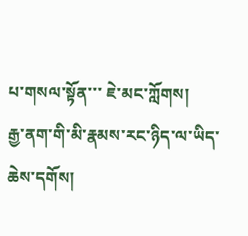པ་གསལ་སྟོན་་་ ཇེ་མང་ཀློགས།
རྒྱ་ནག་གི་མི་རྣམས་རང་ཉིད་ལ་ཡིད་ཆེས་དགོས།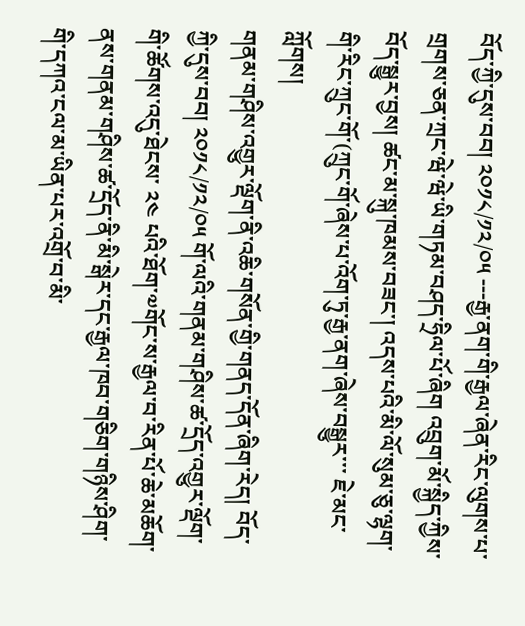བོད་ཀྱི་དུས་བབ། ༢༠༡༨/༡༢/༠༥ ---རྒྱ་ནག་གི་རྒྱལ་ཞེན་རིང་ལུགས་པ་གྲགས་ཅན་ཀྲང་ཝེ་ཝེ་ཡི་གཏམ་བཤད་ཧྲིལ་པོ་ཞིག འབྲུག་མོ་སྐྱིད་ཀྱིས་བོད་སྒྱུར་བྱས། ཚང་མ་སྐུ་ཁམས་བཟང་། འདས་པའི་མི་ལོ་སུམ་ཅུ་ལྷག་གི་རིང་ཀྲུང་གོ་(ཀྲུང་གོ་ཞེས་པ་འོག་ཏུ་རྒྱ་ནག་ཞེས་བསྒྱུར་་་ ཇེ་མང་ཀློགས།
གནམ་གཤིས་འགྱུར་ལྡོག་ནི་འཆི་གསོན་གྱི་གནད་དོན་ཞིག་རེད། བོད་ཀྱི་དུས་བབ། ༢༠༡༨/༡༢/༠༥ གོ་ལའི་གནམ་གཤིས་ཚ་དྲོད་འགྱུར་ལྡོག་གི་ཚོགས་འདུ་ཐེངས་ ༢༤ པའི་ཐོག་༧གོང་ས་རྒྱལ་བ་རིན་པོ་ཆེ་མཆོག་ནས་གནམ་གཤིས་ཚ་དྲོད་ནི་མི་སྒེར་དང་རྒྱལ་ཁབ་གཅིག་གཉིས་ཤིག་གི་དཀའ་ངལ་མ་ཡིན་པར་འགྲོ་བ་མི་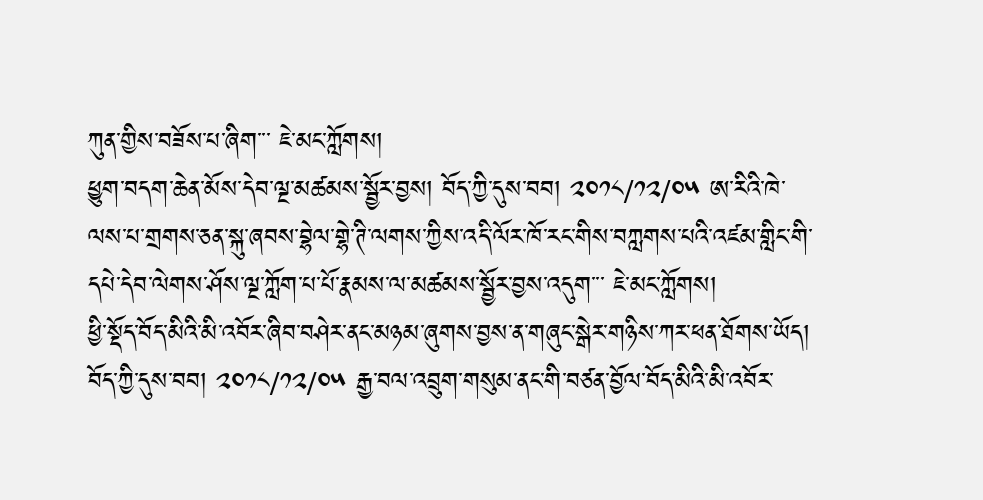ཀུན་གྱིས་བཟོས་པ་ཞིག་་་ ཇེ་མང་ཀློགས།
ཕྱུག་བདག་ཆེན་མོས་དེབ་ལྔ་མཚམས་སྦྱོར་བྱས། བོད་ཀྱི་དུས་བབ། ༢༠༡༨/༡༢/༠༥ ཨ་རིའི་ཁེ་ལས་པ་གྲགས་ཅན་སྐུ་ཞབས་བྷེལ་གྷེ་ཊི་ལགས་ཀྱིས་འདི་ལོར་ཁོ་རང་གིས་བཀླགས་པའི་འཛམ་གླིང་གི་དཔེ་དེབ་ལེགས་ཤོས་ལྔ་ཀློག་པ་པོ་རྣམས་ལ་མཚམས་སྦྱོར་བྱས་འདུག་་་ ཇེ་མང་ཀློགས།
ཕྱི་སྡོད་བོད་མིའི་མི་འབོར་ཞིབ་བཤེར་ནང་མཉམ་ཞུགས་བྱས་ན་གཞུང་སྒེར་གཉིས་ཀར་ཕན་ཐོགས་ཡོད། བོད་ཀྱི་དུས་བབ། ༢༠༡༨/༡༢/༠༥ རྒྱ་བལ་འབྲུག་གསུམ་ནང་གི་བཙན་བྱོལ་བོད་མིའི་མི་འབོར་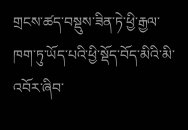གྲངས་ཚད་བསྡུས་ཟིན་ཏེ་ཕྱི་རྒྱལ་ཁག་ཏུ་ཡོད་པའི་ཕྱི་སྡོད་བོད་མིའི་མི་འབོར་ཞིབ་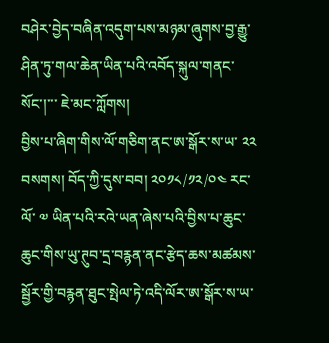བཤེར་བྱེད་བཞིན་འདུག་པས་མཉམ་ཞུགས་བྱ་རྒྱུ་ཤིན་ཏུ་གལ་ཆེན་ཡིན་པའི་འབོད་སྐུལ་གནང་སོང་།་་་ ཇེ་མང་ཀློགས།
བྱིས་པ་ཞིག་གིས་ལོ་གཅིག་ནང་ཨ་སྒོར་ས་ཡ་ ༢༢ བསགས། བོད་ཀྱི་དུས་བབ། ༢༠༡༨/༡༢/༠༤ རང་ལོ་ ༧ ཡིན་པའི་རའེ་ཡན་ཞེས་པའི་བྱིས་པ་ཆུང་ཆུང་གིས་ཡུ་ཊུབ་དྲ་བརྙན་ནང་རྩེད་ཆས་མཚམས་སྦྱོར་གྱི་བརྙན་ཐུང་སྤེལ་ཏེ་འདི་ལོར་ཨ་སྒོར་ས་ཡ་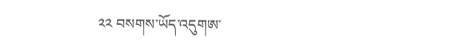༢༢ བསགས་ཡོད་འདུགཨ་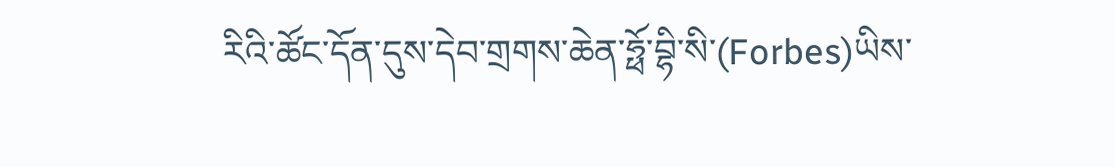རིའི་ཚོང་དོན་དུས་དེབ་གྲགས་ཆེན་ཧྥོ་བྷི་སི་(Forbes)ཡིས་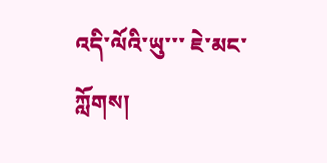འདི་ལོའི་ཡུ་་་ ཇེ་མང་ཀློགས།